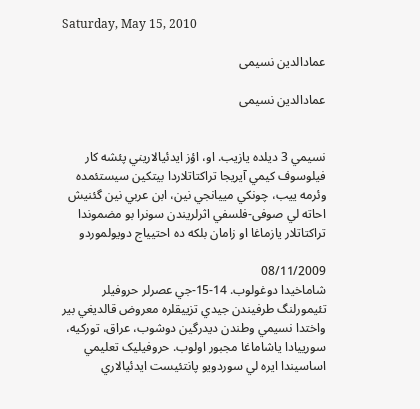Saturday, May 15, 2010

عمادالدین نسیمی

عمادالدین نسیمی


نسيمي 3 ديلده يازيب. او، اؤز ايدئيالاريني پئشه کار فيلوسوف کيمي آيريجا تراکتاتلاردا بيتکين سيستئمده وئرمه ييب، چونکي مييانجي نين، ابن عربي نين گئنيش احاته لي صوفی-فلسفي اثرلريندن سونرا بو مضموندا تراکتاتلار يازماغا او زامان بلکه ده احتيياج دويولموردو

08/11/2009
شاماخيدا دوغولوب. 14-15-جي عصرلر حروفيلر تئيمورلنگ طرفيندن جيدي تزييقلره معروض قالديغي بير واختدا نسيمي وطندن ديدرگين دوشوب، عراق، تورکيه، سورييادا ياشاماغا مجبور اولوب. حروفيليک تعليمي اساسيندا ايره لي سوردويو پانتئيست ايدئيالاري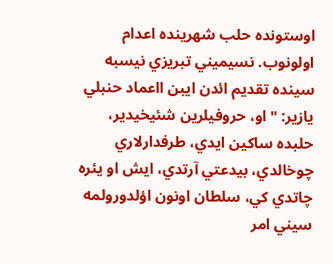اوستونده حلب شهرينده اعدام اولونوب. نسيميني تبريزي نيسبه سينده تقديم ائدن ايبن ااعماد حنبلي يازير: " او، حروفيلرين شئيخيدير، حلبده ساکين ايدي، طرفدارلاري چوخالدي، بيدعتي آرتدي، ايش او يئره چاتدي کي، سلطان اونون اؤلدورولمه سيني امر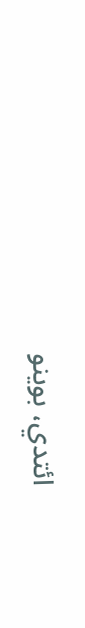ائتدي، بوينو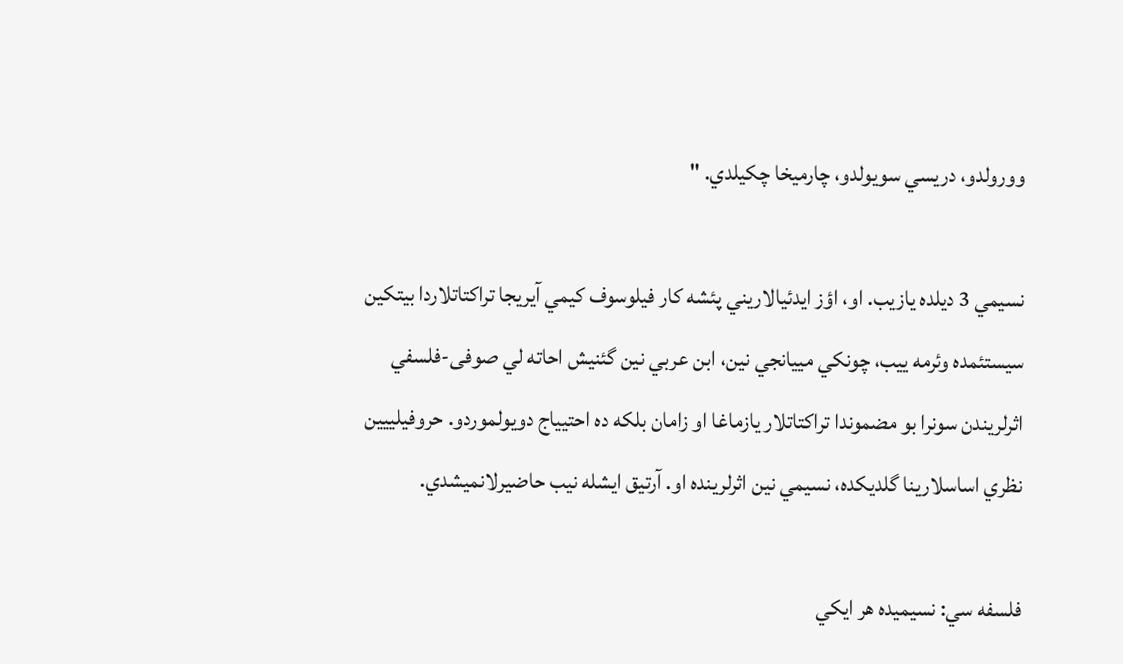وورولدو، دريسي سويولدو، چارميخا چکيلدي. "

نسيمي 3 ديلده يازيب. او، اؤز ايدئيالاريني پئشه کار فيلوسوف کيمي آيريجا تراکتاتلاردا بيتکين سيستئمده وئرمه ييب، چونکي مييانجي نين، ابن عربي نين گئنيش احاته لي صوفی-فلسفي اثرلريندن سونرا بو مضموندا تراکتاتلار يازماغا او زامان بلکه ده احتيياج دويولموردو. حروفيليیين نظري اساسلارينا گلديکده، نسيمي نين اثرلرينده او. آرتيق ايشله نيب حاضيرلانميشدي.

فلسفه سي: نسيميده هر ايکي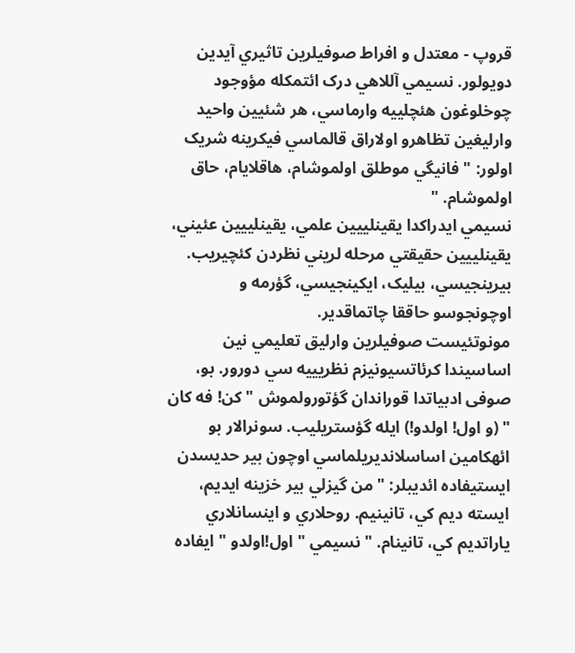قروپ - معتدل و افراط صوفیلرين تاثيري آيدين دويولور. نسيمي آللاهي درک ائتمکله مؤوجود چوخلوغون هئچلييه وارماسي، هر شئيين واحيد وارليغين تظاهرو اولاراق قالماسي فيکرينه شریک اولور: " فانيگي موطلق اولموشام، هاقلايام، حاق اولموشام. "
نسيمي ايدراکدا يقينليیين علمي، يقينليیين عئيني، يقينليیين حقيقتي مرحله لريني نظردن کئچيريب. بيرينجيسي، بيليک، ايکينجيسي، گؤرمه و اوچونجوسو حاققا چاتماقدير.
مونوتئيست صوفیلرين وارليق تعليمي نين اساسيندا کرئاتسيونيزم نظريييه سي دورور. بو، صوفی ادبياتدا قوراندان گؤتورولموش " کن! فه کان " (و اول! اولدو!) ايله گؤستريليب. سونرالار بو ائهکامين اساسلانديريلماسي اوچون بير حديسدن ايستيفاده ائديبلر: " من گيزلي بير خزينه ايديم، ايسته ديم کي، تانينيم. روحلاري و اينسانلاري ياراتديم کي، تانينام. " نسيمي " اول!اولدو " ايفاده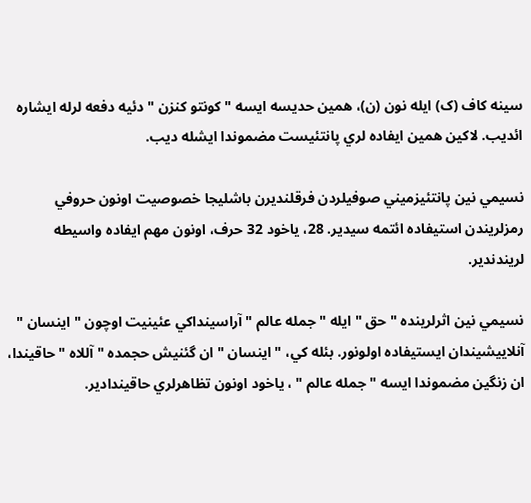سينه کاف (ک) ايله نون (ن)، همين حديسه ايسه " کونتو کنزن " دئيه دفعه لرله ايشاره ائديب. لاکين همين ايفاده لري پانتئيست مضموندا ايشله ديب.

نسيمي نين پانتئيزميني صوفیلردن فرقلنديرن باشليجا خصوصيت اونون حروفي رمزلريندن استيفاده ائتمه سيدير. 28، ياخود 32 حرف، اونون مهم ايفاده واسيطه لريندندير.

نسيمي نين اثرلرينده " حق " ايله " جمله عالم " آراسينداکي عئينيت اوچون " اينسان " آنلاييشيندان ايستيفاده اولونور. بئله کي، " اينسان " ان گئنيش حجمده " آللاه " حاقيندا، ان زنگين مضموندا ايسه " جمله عالم " ، ياخود اونون تظاهرلري حاقيندادير.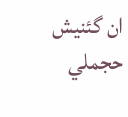ان گئنيش حجملي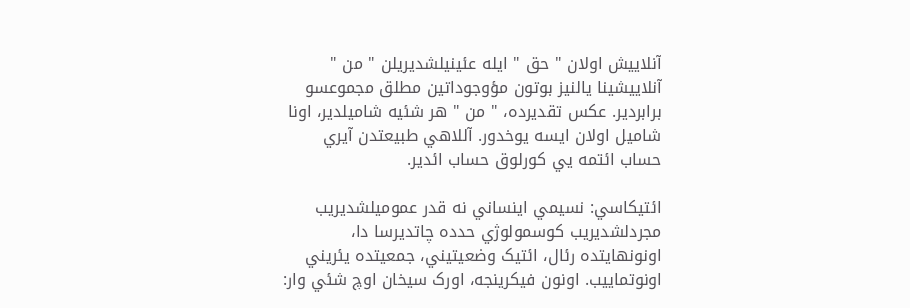آنلاييش اولان " حق " ايله عئينيلشديريلن " من " آنلاييشينا يالنيز بوتون مؤوجوداتين مطلق مجموعسو برابردير. عکس تقديرده، " من " هر شئيه شاميلدير، اونا شاميل اولان ايسه يوخدور. آللاهي طبيعتدن آيري حساب ائتمه یي کورلوق حساب ائدير.

ائتيکاسي: نسيمي اينساني نه قدر عموميلشديريب مجردلشديريب کوسمولوژي حدده چاتديرسا دا، اونونهایتده رئال، ائتيک وضعيتيني، جمعيتده يئريني اونوتماييب. اونون فيکرينجه، اورک سيخان اوچ شئي وار: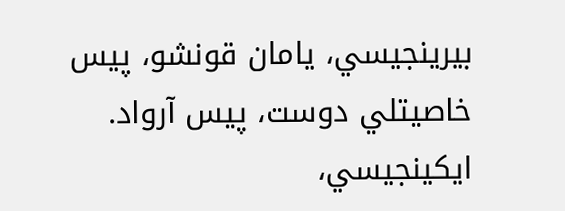بيرينجيسي، يامان قونشو، پيس خاصيتلي دوست، پيس آرواد. ايکينجيسي،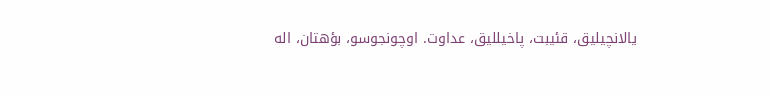يالانچيليق، قئيبت، پاخيلليق، عداوت. اوچونجوسو، بؤهتان، اله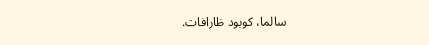سالما، کوبود ظارافات.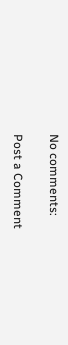No comments:

Post a Comment